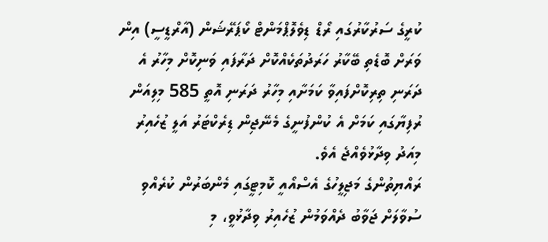ކުރީގެ ސަރުކާރުގައި ރޯޑް ޑިވެލޮޕްމަންޓް ކޯޕަރޭޝަން (އާރްޑީސީ) އިން ވަރަށް ބޮޑެތި ބޭކާރު ހަރަދުތަކެއްކޮށް ދަރާފައި ވަނިކޮށް މިހާރު އެ ދަރަނި ތިރިކޮށްފައިވާ ކަމަށާއި މިހާރު ދަރަނި އޮތީ 585 މިލިއަން ރުފިޔާގައި ކަމަށް އެ ކުންފުނީގެ މެނޭޖިން ޑިރެކްޓަރު އަލީ ޒުހެއިރު މިއަދު ވިދާޅުވެއްޖެ އެވެ.
ރައްޔިތުންގެ މަޖިލީހުގެ އެސްއޯއީ ކޮމިޓީގައި މެންބަރުން ކުރެއްވި ސުވާލަށް ޖަވާބު ދެއްވަމުން ޒުހެއިރު ވިދާޅުވީ، މި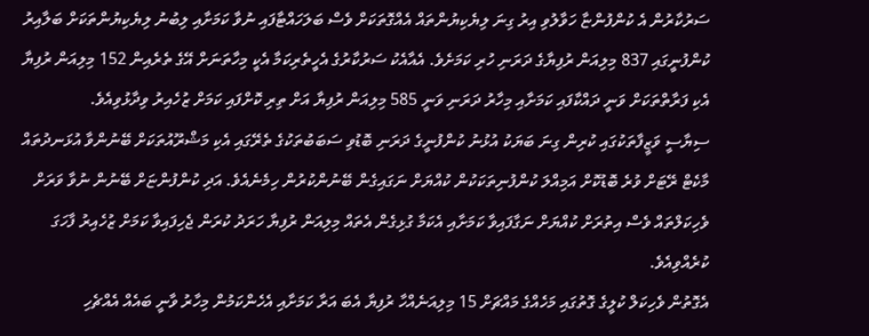ސަރުކާރުން އެ ކުންފުންޏާ ހަވާލުވި އިރު ގިނަ ލިޔެކިޔުންތައް އެއްގޮތަކަށް ވެސް ބަލަހައްޓާފައި ނުވާ ކަމަށާއި ލިބުނު ލިޔެކިޔުންތަކަށް ބަލާއިރު ކުންފުނީގައި 837 މިލިއަން ރުފިޔާގެ ދަރަނި ހުރި ކަމަށެވެ. އެއާއެކު ސަރުކާރުގެ އެހީތެރިކަމާ އެކީ މިހާތަނަށް އޭގެ ތެރެއިން 152 މިލިއަން ރުފިޔާ އެކި ފަރާތްތަކަށް ވަނީ ދައްކާފައި ކަމަށާއި މިހާރު ދަރަނި ވަނީ 585 މިލިއަން ރުފިޔާ އަށް ތިރި ކޮށްފައި ކަމަށް ޒުހެއިރު ވިދާޅުވިއެވެ.
ސިޔާސީ ވަޒީފާތަކުގައި ކުރިން ގިނަ ބަޔަކު އުޅުނު ކުންފުނީގެ ދަރަނި ބޮޑުވި ސަބަބުތަކުގެ ތެރޭގައި އެކި މަޝްރޫއުތަކަށް ބޭނުންވާ އުޅަނދުތައް މާކެޓް ރޭޓަށް ވުރެ ބޮޑުކޮށް އަމިއްލަ ކުންފުނިތަކަކުން ކުއްޔަށް ނަގައިގެން ބޭނުންކުރުން ހިމެނެއެވެ. އަދި ކުންފުންޏަށް ބޭނުން ނުވާ ވަރަށް ވެހިކަލްތައް ވެސް އިތުރަށް ކުއްޔަށް ނަގާފައިވާ ކަމަށާއި އެކަމާ ގުޅިގެން އެތައް މިލިއަން ރުފިޔާ ހަރަދު ކުރަން ޖެހިފައިވާ ކަމަށް ޒުހެއިރު ފާހަގަ ކުރެއްވިއެވެ.
އެގޮތުން ވެހިކަލް ކުލީގެ ގޮތުގައި މަހެއްގެ މައްޗަށް 15 މިލިއަނެއްހާ ރުފިޔާ އެބަ އަރާ ކަމަށާއި އެހެންކަމުން މިހާރު ވާނީ ބައެއް އެއްޗެހި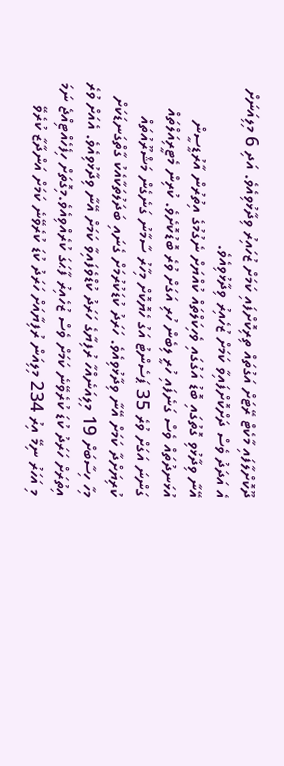ދޫކޮށްލާފައި މާކެޓް ރޭޓަށް އަގުތައް ތިރިކޮށްފައި ކަމަށް ޒުހައިރު ވިދާޅުވިއެވެ. އަދި 6 މިލިއަނަށް އެ އަދަދު ވެސް ދަށްކޮށްފައިވާ ކަމަށް ޒުހެއިރު ވިދާޅުވިއެވެ.
އޭނާ ވިދާޅުވި ގޮތުގައި ބޮޑު އަގުގައި ވެހިކަލްތައް ކުއްޔަށް ނެގުމުގެ އިތުރުން އާރުޑީސީން އުޅަނދުތައް ވެސް ގަނެފައި ހުރީ ލިބެން ހުރި އަގަށް ވުރެ ބޮޑުކޮށެވެ. ކުރިން މެޓީރިއަލްތައް ގަންނަ އަގަށް ވުރެ 35 ޕަސެންޓު އަގު ހެޔޮކޮށް މިހާރު ސާމާނު ގަނެގެން މަޝްރޫއުތައް ކުރިޔަށްދާ ކަމަށް އޭނާ ވިދާޅުވިއެވެ. ހަރަދު ކުޑަކުރުމަށް ގެނައި ބަދަލުތަކާއެކު ގާތްގަނޑަކަށް މިހާ ހިސާބަށް 19 މިލިއަނެއްހާ ރުފިޔާގެ ހަރަދު ކުޑްވެފައިވާ ކަމަށް އޭނާ ވިދާޅުވިއެވެ. އެއަށް ވުރެ އިތުރަށް ހަރަދު ކުޑަ ކުރެވޭނެ ކަމަށް ވެސް ޒުހެއިރު ފާޙަގަ ކުރެއްވިއެވެ.މިގޮތަށް ހިފެހެއްޓިއްޖެ ނަމަ މި އަހަރު ނިމޭ އިރު 234 މިލިއަން ރުފިޔާއަށް ހަރަދު ކުޑަ ކުރެވޭނެ ކަމަށް އަންދާޒާ ކުރެވޭ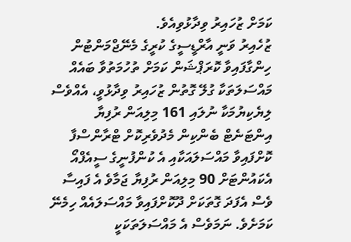ކަމަށް ޒުހައިރު ވިދާޅުވިއެވެ.
ޒުހެއިރު ވަނީ އާރްޑީސީގެ ކުރީގެ މެނޭޖްމަންޓުން ހިންގާފައިވާ ކޮރަޕްޝަން ކަމަށް ތުހުމަތުވާ ބައެއް މައްސަލަތަކާ ގުލޭ ގޮތުން ޒުހައިރު ވިދާޅުވީ، އެއްވެސް ލިޔެކިޔުމަކާ ނުލައި 161 މިލިއަން ރުފިޔާ އިންޓަނެޓް ބެންކިން މެދުވެރިކޮށް ޓްރާންސްފާ ކޮށްފައިވާ މައްސަލައަކާއި އެ ކުންފުނީގެ ސީއެފްއޯ އެކައުންޓަށް 90 މިލިއަން ރުފިޔާ ޖަމާވެ އެ ފައިސާ ވެސް އެފަދަ ގޮތަކަށް ދޫކޮށްފައިވާ މައްސަލައެއް ހިމެނޭ ކަމަށެވެ. ނަމަވެސް އެ މައްސަލަތަކަކީ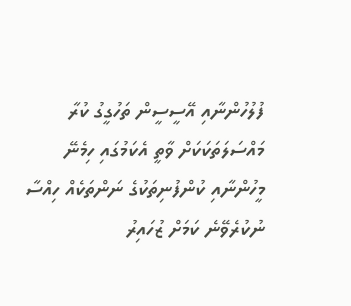ފުލުހުންނާއި އޭސީސީން ތަހުގީގު ކުރާ މައްސަލަތަކަކަށް ވާތީ އެކަމުގައި ހިމެނޭ މީހުންނާއި ކުންފުނިތަކުގެ ނަންތަކެއް ހިއްސާ ނުކުރެވޭނެ ކަމަށް ޒުހައިރު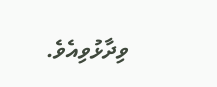ވިދާޅުވިއެވެ.